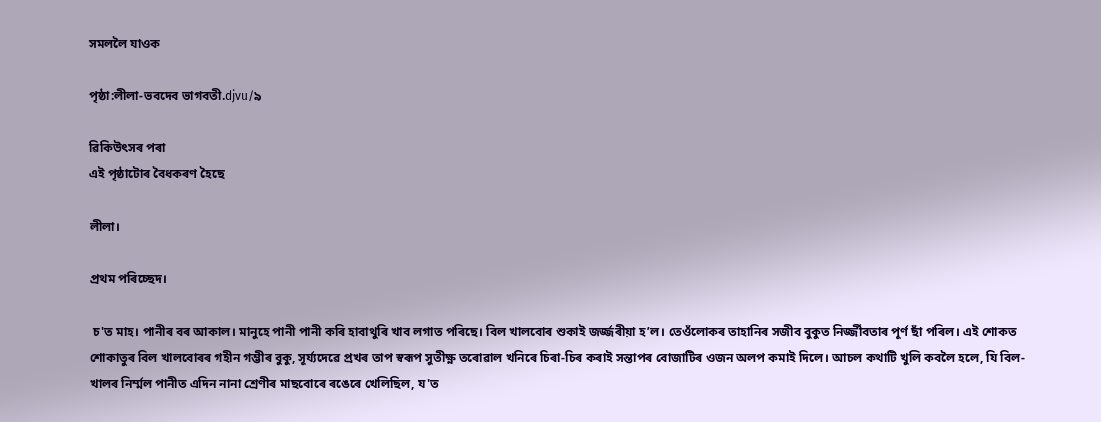সমললৈ যাওক

পৃষ্ঠা:লীলা-ভবদেব ভাগবতী.djvu/৯

ৱিকিউৎসৰ পৰা
এই পৃষ্ঠাটোৰ বৈধকৰণ হৈছে

লীলা।

প্ৰথম পৰিচ্ছেদ।

 চ'ত মাহ। পানীৰ বৰ আকাল। মানুহে পানী পানী কৰি হাবাথুৰি খাব লগাত পৰিছে। বিল খালবোৰ শুকাই জৰ্জ্জৰীয়া হ’ল। তেওঁলোকৰ তাহানিৰ সজীব বুকুত নিৰ্জ্জীবতাৰ পূৰ্ণ ছাঁ পৰিল। এই শোকত শোকাতুৰ বিল খালবোৰৰ গহীন গম্ভীৰ বুকু, সূৰ্য্যদেৱে প্ৰখৰ তাপ স্বৰূপ সুতীক্ষ্ণ তৰোৱাল খনিৰে চিৰা-চিৰ কৰাই সন্তাপৰ বোজাটিৰ ওজন অলপ কমাই দিলে। আচল কথাটি খুলি কবলৈ হলে, যি বিল-খালৰ নিৰ্ম্মল পানীত এদিন নানা শ্ৰেণীৰ মাছবোৰে ৰঙেৰে খেলিছিল, য'ত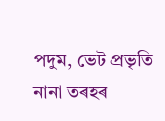পদুম, ভেট প্ৰভৃতি নানা তৰহৰ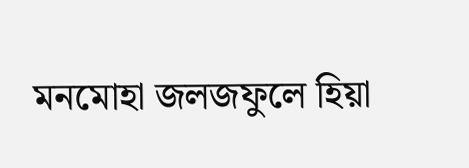মনমোহা জলজফুলে হিয়া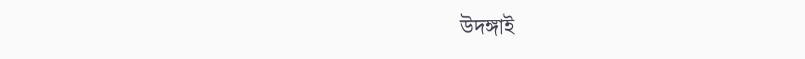উদঙ্গাই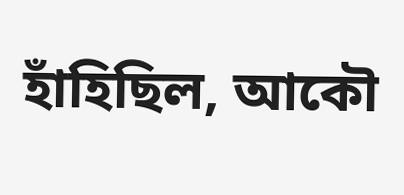হাঁহিছিল, আকৌ